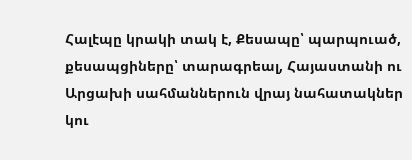Հալէպը կրակի տակ է, Քեսապը՝ պարպուած, քեսապցիները՝ տարագրեալ, Հայաստանի ու Արցախի սահմաններուն վրայ նահատակներ կու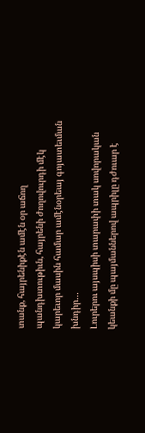տանք, հայրենիքէն ամէն օր աճող պանդխտութիւն, հայրենի ժողովուրդի մէկ կարեւոր մասին համար ամէնօրեայ գոյատեւման խնդիր…
Լուրերու այսպիսի տարափի տակ սովորական կեանքի մը պայմաններով ապրիլը դժուար է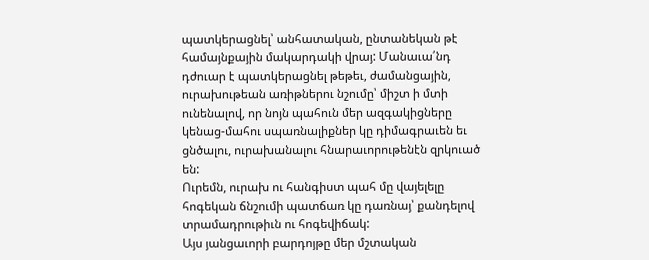պատկերացնել՝ անհատական, ընտանեկան թէ համայնքային մակարդակի վրայ: Մանաւա՛նդ դժուար է պատկերացնել թեթեւ, ժամանցային, ուրախութեան առիթներու նշումը՝ միշտ ի մտի ունենալով, որ նոյն պահուն մեր ազգակիցները կենաց-մահու սպառնալիքներ կը դիմագրաւեն եւ ցնծալու, ուրախանալու հնարաւորութենէն զրկուած են:
Ուրեմն, ուրախ ու հանգիստ պահ մը վայելելը հոգեկան ճնշումի պատճառ կը դառնայ՝ քանդելով տրամադրութիւն ու հոգեվիճակ:
Այս յանցաւորի բարդոյթը մեր մշտական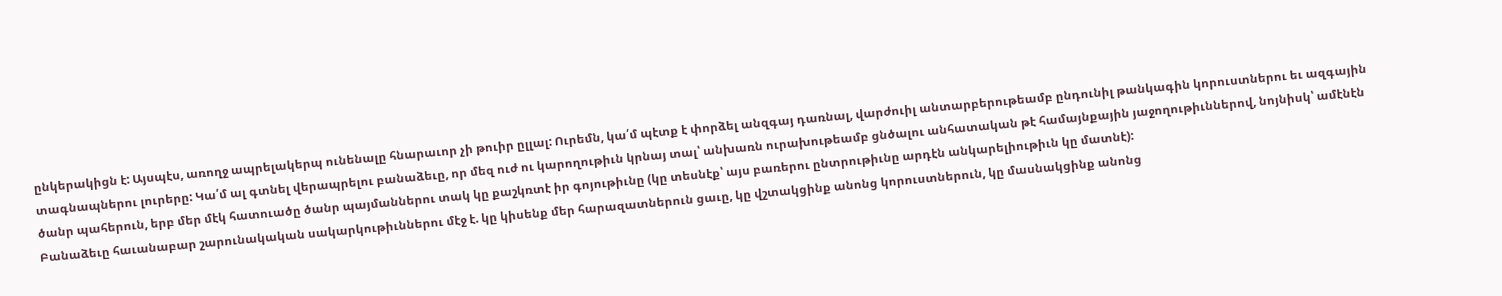ընկերակիցն է: Այսպէս, առողջ ապրելակերպ ունենալը հնարաւոր չի թուիր ըլլալ: Ուրեմն, կա՛մ պէտք է փորձել անզգայ դառնալ, վարժուիլ անտարբերութեամբ ընդունիլ թանկագին կորուստներու եւ ազգային տագնապներու լուրերը: Կա՛մ ալ գտնել վերապրելու բանաձեւը, որ մեզ ուժ ու կարողութիւն կրնայ տալ՝ անխառն ուրախութեամբ ցնծալու անհատական թէ համայնքային յաջողութիւններով, նոյնիսկ՝ ամէնէն ծանր պահերուն, երբ մեր մէկ հատուածը ծանր պայմաններու տակ կը քաշկռտէ իր գոյութիւնը (կը տեսնէք՝ այս բառերու ընտրութիւնը արդէն անկարելիութիւն կը մատնէ):
Բանաձեւը հաւանաբար շարունակական սակարկութիւններու մէջ է. կը կիսենք մեր հարազատներուն ցաւը, կը վշտակցինք անոնց կորուստներուն, կը մասնակցինք անոնց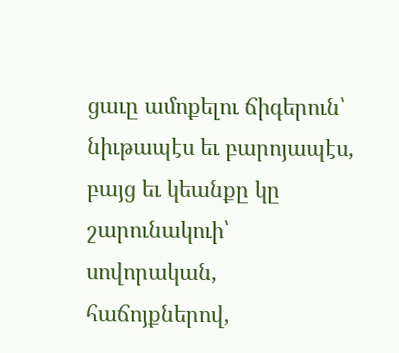ցաւը ամոքելու ճիգերուն՝ նիւթապէս եւ բարոյապէս, բայց եւ կեանքը կը շարունակուի՝ սովորական, հաճոյքներով,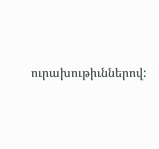ուրախութիւններով: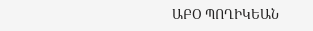ԱԲՕ ՊՈՂԻԿԵԱՆ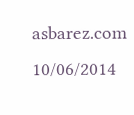asbarez.com
10/06/2014